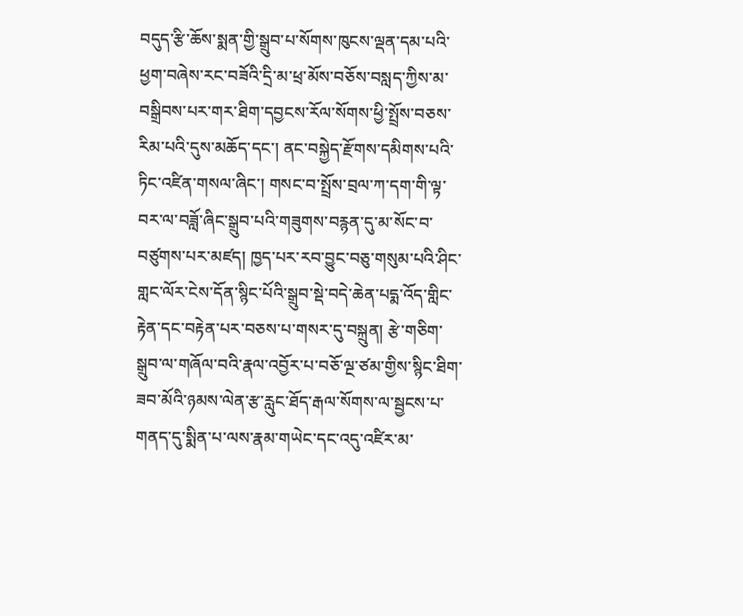བདུད་རྩི་ཆོས་སྨན་གྱི་སྒྲུབ་པ་སོགས་ཁུངས་ལྡན་དམ་པའི་ཕྱག་བཞེས་རང་བཟོའི་དྲི་མ་ཕྲ་མོས་བཅོས་བསླད་ཀྱིས་མ་བསྒྲིབས་པར་གར་ཐིག་དབྱངས་རོལ་སོགས་ཕྱི་སྤྲོས་བཅས་རིམ་པའི་དུས་མཆོད་དང་། ནང་བསྐྱེད་རྫོགས་དམིགས་པའི་ཏིང་འཛིན་གསལ་ཞིང་། གསང་བ་སྤྲོས་བྲལ་ཀ་དག་གི་ལྟ་བར་ལ་བཟློ་ཞིང་སྒྲུབ་པའི་གཟུགས་བརྙན་དུ་མ་སོང་བ་བཙུགས་པར་མཛད། ཁྱད་པར་རབ་བྱུང་བཅུ་གསུམ་པའི་ཤིང་གླང་ལོར་ངེས་དོན་སྙིང་པོའི་སྒྲུབ་སྡེ་བདེ་ཆེན་པདྨ་འོད་གླིང་རྟེན་དང་བརྟེན་པར་བཅས་པ་གསར་དུ་བསྐྲུན། རྩེ་གཅིག་སྒྲུབ་ལ་གཞོལ་བའི་རྣལ་འབྱོར་པ་བཅོ་ལྔ་ཙམ་གྱིས་སྙིང་ཐིག་ཟབ་མོའི་ཉམས་ལེན་རྩ་རླུང་ཐོད་རྒལ་སོགས་ལ་སྦྱངས་པ་གནད་དུ་སྨིན་པ་ལས་རྣམ་གཡེང་དང་འདུ་འཛིར་མ་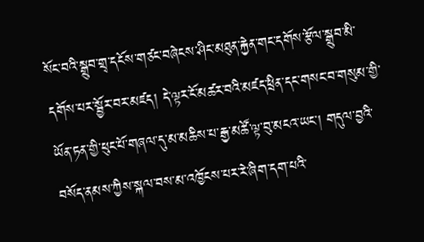སོང་བའི་སྒྲུབ་གྲྭ་དངོས་གཙང་བཞེངས་ཤིང་མཐུན་རྐྱེན་གང་དགོས་རྩོལ་སྒྲུབ་མི་དགོས་པར་སྦྱོར་བར་མཛད། དེ་ལྟར་ངོ་མཚར་བའི་མཛད་ཕྲིན་དང་གསང་བ་གསུམ་གྱི་ཡོན་ཏན་གྱི་ཕུང་པོ་གཞལ་དུ་མ་མཆིས་པ་རྒྱ་མཚོ་ལྟ་བུ་མངའ་ཡང་། གདུལ་བྱའི་བསོད་ནམས་ཀྱིས་སྐལ་བས་མ་འཁྱོངས་པར་རེ་ཞིག་དག་པའི་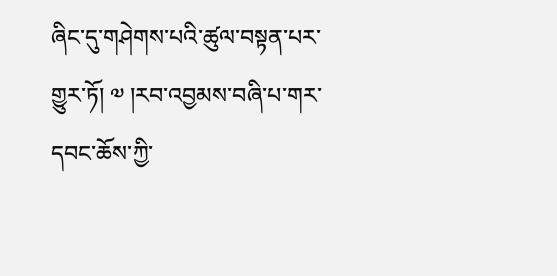ཞིང་དུ་གཤེགས་པའི་ཚུལ་བསྟན་པར་གྱུར་ཏོ། ༧ །རབ་འབྱམས་བཞི་པ་གར་དབང་ཆོས་ཀྱི་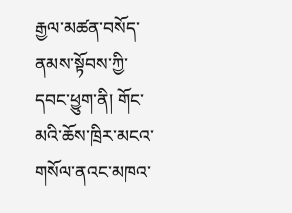རྒྱལ་མཚན་བསོད་ནམས་སྟོབས་ཀྱི་དབང་ཕྱུག་ནི། གོང་མའི་ཆོས་ཁྲིར་མངའ་གསོལ་ནའང་མཁའ་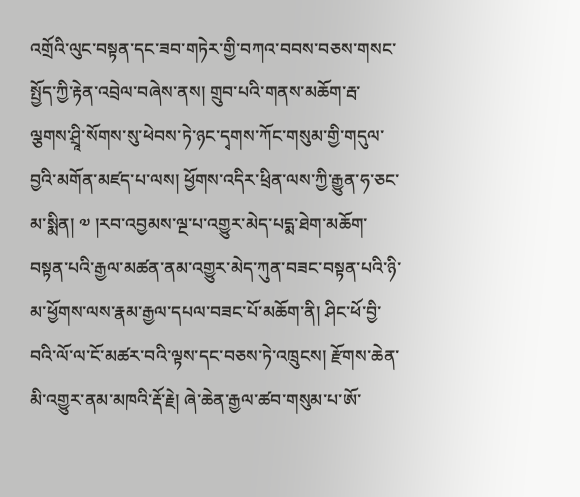འགྲོའི་ལུང་བསྟན་དང་ཟབ་གཏེར་གྱི་བཀའ་བབས་བཅས་གསང་སྤྱོད་ཀྱི་རྟེན་འབྲེལ་བཞེས་ནས། གྲུབ་པའི་གནས་མཆོག་རྦ་ལྕགས་ཤྲཱི་སོགས་སུ་ཕེབས་ཏེ་ཉང་དྭགས་ཀོང་གསུམ་གྱི་གདུལ་བྱའི་མགོན་མཛད་པ་ལས། ཕྱོགས་འདིར་ཕྲིན་ལས་ཀྱི་རྒྱུན་ཧ་ཅང་མ་སྨིན། ༧ །རབ་འབྱམས་ལྔ་པ་འགྱུར་མེད་པདྨ་ཐེག་མཆོག་བསྟན་པའི་རྒྱལ་མཚན་ནམ་འགྱུར་མེད་ཀུན་བཟང་བསྟན་པའི་ཉི་མ་ཕྱོགས་ལས་རྣམ་རྒྱལ་དཔལ་བཟང་པོ་མཆོག་ནི། ཤིང་ཕོ་བྱི་བའི་ལོ་ལ་ངོ་མཚར་བའི་ལྟས་དང་བཅས་ཏེ་འཁྲུངས། རྫོགས་ཆེན་མི་འགྱུར་ནམ་མཁའི་རྡོ་རྗེ། ཞེ་ཆེན་རྒྱལ་ཚབ་གསུམ་པ་ཨོ་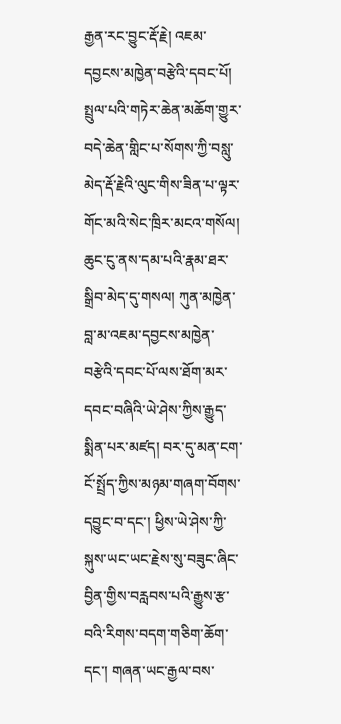རྒྱན་རང་བྱུང་རྡོ་རྗེ། འཇམ་དབྱངས་མཁྱེན་བརྩེའི་དབང་པོ། སྤྲུལ་པའི་གཏེར་ཆེན་མཆོག་གྱུར་བདེ་ཆེན་གླིང་པ་སོགས་ཀྱི་བསླུ་མེད་རྡོ་རྗེའི་ལུང་གིས་ཟིན་པ་ལྟར་གོང་མའི་སེང་ཁྲིར་མངའ་གསོལ། ཆུང་ངུ་ནས་དམ་པའི་རྣམ་ཐར་སྒྲིབ་མེད་དུ་གསལ། ཀུན་མཁྱེན་བླ་མ་འཇམ་དབྱངས་མཁྱེན་བརྩེའི་དབང་པོ་ལས་ཐོག་མར་དབང་བཞིའི་ཡེ་ཤེས་ཀྱིས་རྒྱུད་སྨིན་པར་མཛད། བར་དུ་མན་ངག་ངོ་སྤྲོད་ཀྱིས་མཉམ་གཞག་བོགས་དབྱུང་བ་དང་། ཕྱིས་ཡེ་ཤེས་ཀྱི་སྐུས་ཡང་ཡང་རྗེས་སུ་བཟུང་ཞིང་བྱིན་གྱིས་བརླབས་པའི་རྒྱུས་རྩ་བའི་རིགས་བདག་གཅིག་ཆོག་དང་། གཞན་ཡང་རྒྱལ་བས་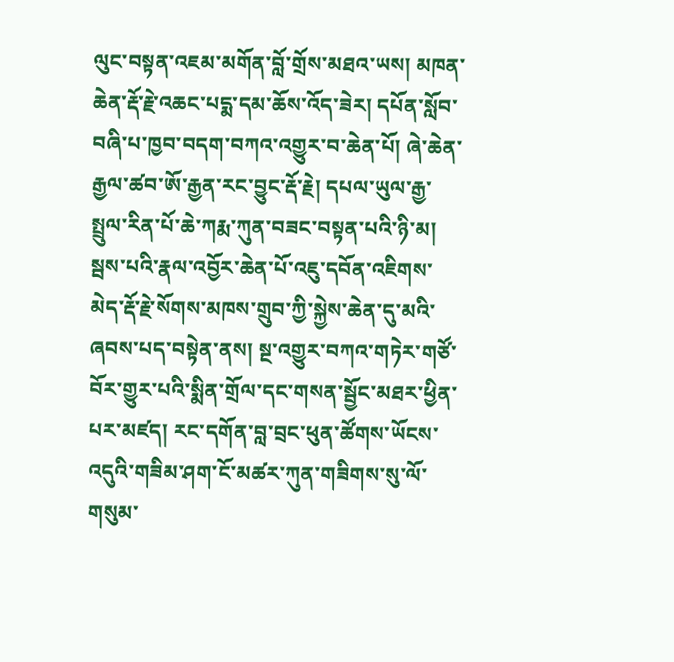ལུང་བསྟན་འཇམ་མགོན་བློ་གྲོས་མཐའ་ཡས། མཁན་ཆེན་རྡོ་རྗེ་འཆང་པདྨ་དམ་ཆོས་འོད་ཟེར། དཔོན་སློབ་བཞི་པ་ཁྱབ་བདག་བཀའ་འགྱུར་བ་ཆེན་པོ། ཞེ་ཆེན་རྒྱལ་ཚབ་ཨོ་རྒྱན་རང་བྱུང་རྡོ་རྗེ། དཔལ་ཡུལ་རྒྱ་སྤྲུལ་རིན་པོ་ཆེ་ཀརྨ་ཀུན་བཟང་བསྟན་པའི་ཉི་མ། སྦས་པའི་རྣལ་འབྱོར་ཆེན་པོ་འཇུ་དབོན་འཇིགས་མེད་རྡོ་རྗེ་སོགས་མཁས་གྲུབ་ཀྱི་སྐྱེས་ཆེན་དུ་མའི་ཞབས་པད་བསྟེན་ནས། སྔ་འགྱུར་བཀའ་གཏེར་གཙོ་བོར་གྱུར་པའི་སྨིན་གྲོལ་དང་གསན་སྦྱོང་མཐར་ཕྱིན་པར་མཛད། རང་དགོན་བླ་བྲང་ཕུན་ཚོགས་ཡོངས་འདུའི་གཟིམ་ཤག་ངོ་མཚར་ཀུན་གཟིགས་སུ་ལོ་གསུམ་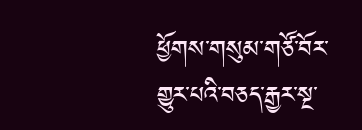ཕྱོགས་གསུམ་གཙོ་བོར་གྱུར་པའི་བཅད་རྒྱར་སྔ་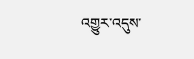འགྱུར་འདུས་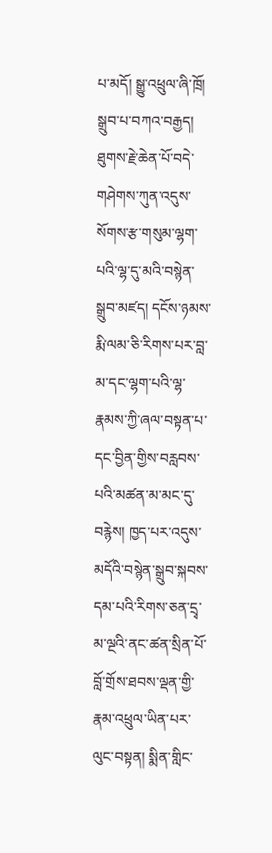པ་མདོ། སྒྱུ་འཕྲུལ་ཞི་ཁྲོ། སྒྲུབ་པ་བཀའ་བརྒྱད། ཐུགས་རྗེ་ཆེན་པོ་བདེ་གཤེགས་ཀུན་འདུས་སོགས་རྩ་གསུམ་ལྷག་པའི་ལྷ་དུ་མའི་བསྙེན་སྒྲུབ་མཛད། དངོས་ཉམས་རྨི་ལམ་ཅི་རིགས་པར་བླ་མ་དང་ལྷག་པའི་ལྷ་རྣམས་ཀྱི་ཞལ་བསྟན་པ་དང་བྱིན་གྱིས་བརླབས་པའི་མཚན་མ་མང་དུ་བརྙེས། ཁྱད་པར་འདུས་མདོའི་བསྙེན་སྒྲུབ་སྐབས་དམ་པའི་རིགས་ཅན་དྲྭ་མ་ལྔའི་ནང་ཚན་སྲིན་པོ་བློ་གྲོས་ཐབས་ལྡན་གྱི་རྣམ་འཕྲུལ་ཡིན་པར་ལུང་བསྟན། སྨིན་གླིང་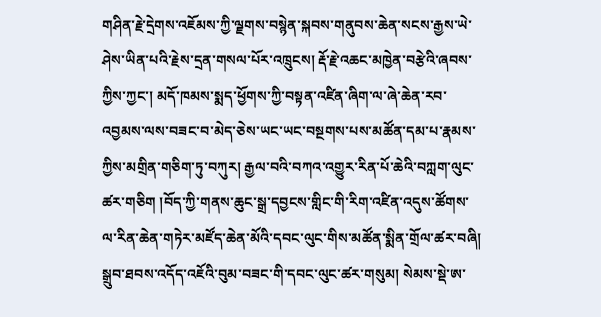གཤིན་རྗེ་དྲེགས་འཇོམས་ཀྱི་ལྗགས་བསྙེན་སྐབས་གནུབས་ཆེན་སངས་རྒྱས་ཡེ་ཤེས་ཡིན་པའི་རྗེས་དྲན་གསལ་པོར་འཁྲུངས། རྡོ་རྗེ་འཆང་མཁྱེན་བརྩེའི་ཞབས་ཀྱིས་ཀྱང་། མདོ་ཁམས་སྨད་ཕྱོགས་ཀྱི་བསྟན་འཛིན་ཞིག་ལ་ཞེ་ཆེན་རབ་འབྱམས་ལས་བཟང་བ་མེད་ཅེས་ཡང་ཡང་བསྔགས་པས་མཚོན་དམ་པ་རྣམས་ཀྱིས་མགྲིན་གཅིག་ཏུ་བཀུར། རྒྱལ་བའི་བཀའ་འགྱུར་རིན་པོ་ཆེའི་བཀླག་ལུང་ཚར་གཅིག །བོད་ཀྱི་གནས་ཆུང་སྒྲ་དབྱངས་གླིང་གི་རིག་འཛིན་འདུས་ཚོགས་ལ་རིན་ཆེན་གཏེར་མཛོད་ཆེན་མོའི་དབང་ལུང་གིས་མཚོན་སྨིན་གྲོལ་ཚར་བཞི། སྒྲུབ་ཐབས་འདོད་འཇོའི་བུམ་བཟང་གི་དབང་ལུང་ཚར་གསུམ། སེམས་སྡེ་ཨ་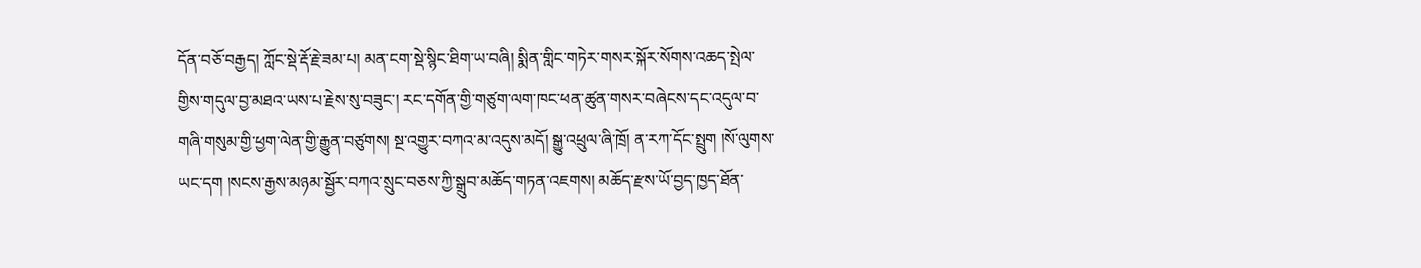དོན་བཅོ་བརྒྱད། ཀློང་སྡེ་རྡོ་རྗེ་ཟམ་པ། མན་ངག་སྡེ་སྙིང་ཐིག་ཡ་བཞི། སྨིན་གླིང་གཏེར་གསར་སྐོར་སོགས་འཆད་སྤེལ་གྱིས་གདུལ་བྱ་མཐའ་ཡས་པ་རྗེས་སུ་བཟུང་། རང་དགོན་གྱི་གཙུག་ལག་ཁང་ཕན་ཚུན་གསར་བཞེངས་དང་འདུལ་བ་གཞི་གསུམ་གྱི་ཕྱག་ལེན་གྱི་རྒྱུན་བཙུགས། སྔ་འགྱུར་བཀའ་མ་འདུས་མདོ། སྒྱུ་འཕྲུལ་ཞི་ཁྲོ། ན་རཀ་དོང་སྤྲུག །སོ་ལུགས་ཡང་དག །སངས་རྒྱས་མཉམ་སྦྱོར་བཀའ་སྲུང་བཅས་ཀྱི་སྒྲུབ་མཆོད་གཏན་འཇགས། མཆོད་རྫས་ཡོ་བྱད་ཁྱད་ཐོན་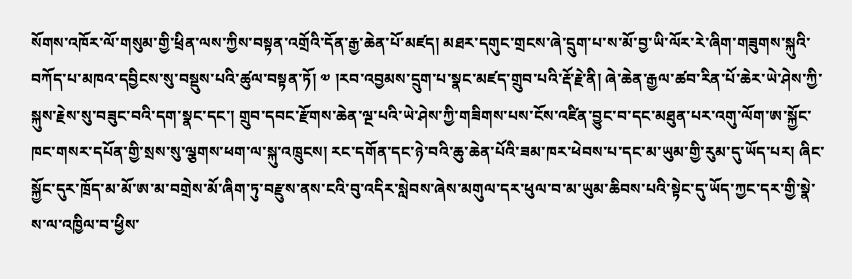སོགས་འཁོར་ལོ་གསུམ་གྱི་ཕྲིན་ལས་ཀྱིས་བསྟན་འགྲོའི་དོན་རྒྱ་ཆེན་པོ་མཛད། མཐར་དགུང་གྲངས་ཞེ་དྲུག་པ་ས་མོ་བྱ་ཡི་ལོར་རེ་ཞིག་གཟུགས་སྐུའི་བཀོད་པ་མཁའ་དབྱིངས་སུ་བསྡུས་པའི་ཚུལ་བསྟན་ཏོ། ༧ །རབ་འབྱམས་དྲུག་པ་སྣང་མཛད་གྲུབ་པའི་རྡོ་རྗེ་ནི། ཞེ་ཆེན་རྒྱལ་ཚབ་རིན་པོ་ཆེར་ཡེ་ཤེས་ཀྱི་སྐུས་རྗེས་སུ་བཟུང་བའི་དག་སྣང་དང་། གྲུབ་དབང་རྫོགས་ཆེན་ལྔ་པའི་ཡེ་ཤེས་ཀྱི་གཟིགས་པས་ངོས་འཛིན་བྱུང་བ་དང་མཐུན་པར་འགུ་ལོག་ཨ་སྐྱོང་ཁང་གསར་དཔོན་གྱི་སྲས་སུ་ལྕགས་ཕག་ལ་སྐུ་འཁྲུངས། རང་དགོན་དང་ཉེ་བའི་ཆུ་ཆེན་པོའི་ཟམ་ཁར་ཕེབས་པ་དང་མ་ཡུམ་གྱི་རུམ་དུ་ཡོད་པར། ཞིང་སྐྱོང་དུར་ཁྲོད་མ་མོ་ཨ་མ་བགྲེས་མོ་ཞིག་ཏུ་བརྫུས་ནས་ངའི་བུ་འདིར་སླེབས་ཞེས་མགུལ་དར་ཕུལ་བ་མ་ཡུམ་ཆིབས་པའི་སྟེང་དུ་ཡོད་ཀྱང་དར་གྱི་སྣེ་ས་ལ་འཁྱིལ་བ་ཕྱིས་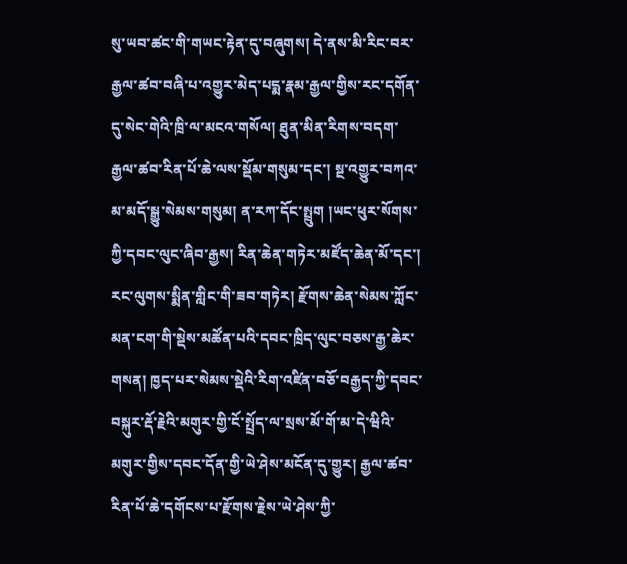སུ་ཡབ་ཚང་གི་གཡང་རྟེན་དུ་བཞུགས། དེ་ནས་མི་རིང་བར་རྒྱལ་ཚབ་བཞི་པ་འགྱུར་མེད་པདྨ་རྣམ་རྒྱལ་གྱིས་རང་དགོན་དུ་སེང་གེའི་ཁྲི་ལ་མངའ་གསོལ། ཐུན་མིན་རིགས་བདག་རྒྱལ་ཚབ་རིན་པོ་ཆེ་ལས་སྡོམ་གསུམ་དང་། སྔ་འགྱུར་བཀའ་མ་མདོ་སྒྱུ་སེམས་གསུམ། ན་རཀ་དོང་སྤྲུག །ཡང་ཕུར་སོགས་ཀྱི་དབང་ལུང་ཞིབ་རྒྱས། རིན་ཆེན་གཏེར་མཛོད་ཆེན་མོ་དང་། རང་ལུགས་སྨིན་གླིང་གི་ཟབ་གཏེར། རྫོགས་ཆེན་སེམས་ཀློང་མན་ངག་གི་སྡེས་མཚོན་པའི་དབང་ཁྲིད་ལུང་བཅས་རྒྱ་ཆེར་གསན། ཁྱད་པར་སེམས་སྡེའི་རིག་འཛིན་བཅོ་བརྒྱད་ཀྱི་དབང་བསྐུར་རྡོ་རྗེའི་མགུར་གྱི་ངོ་སྤྲོད་ལ་སྲས་མོ་གོ་མ་དེ་ཝིའི་མགུར་གྱིས་དབང་དོན་གྱི་ཡེ་ཤེས་མངོན་དུ་གྱུར། རྒྱལ་ཚབ་རིན་པོ་ཆེ་དགོངས་པ་རྫོགས་རྗེས་ཡེ་ཤེས་ཀྱི་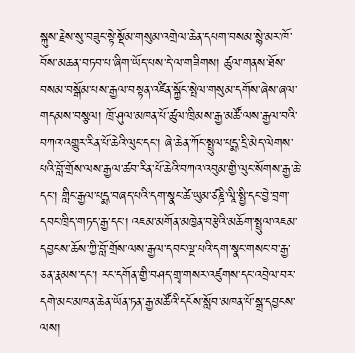སྐུས་རྗེས་སུ་བཟུང་སྟེ་སྡོམ་གསུམ་འགྲེལ་ཆེན་དཔག་བསམ་སྙེ་མར་ཁོ་བོས་མཆན་བཏབ་པ་ཞིག་ཡོད་པས་དེ་ལ་གཟིགས། ཚུལ་གནས་ཐོས་བསམ་བསྒོམ་པས་རྒྱལ་བསྟན་འཛིན་སྐྱོང་སྤེལ་གསུམ་དགོས་ཞེས་ཞལ་གདམས་བསྩལ། ཁྲོ་ཤུལ་མཁན་པོ་ཚུལ་ཁྲིམས་རྒྱ་མཚོ་ལས་རྒྱལ་བའི་བཀའ་འགྱུར་རིན་པོ་ཆེའི་ལུང་དང་། ཞེ་ཆེན་ཀོང་སྤྲུལ་པདྨ་དྲི་མེད་ལེགས་པའི་བློ་གྲོས་ལས་རྒྱལ་ཚབ་རིན་པོ་ཆེའི་བཀའ་འབུམ་གྱི་ལུང་སོགས་རྒྱ་ཆེ་དང་། གླིང་རྒྱལ་པདྨ་བཞད་པའི་དག་སྣང་ཚེ་ཡུམ་ཙཎྜི་ལཱི་སྤྱི་དང་བྱེ་བྲག་དབང་ཁྲིད་གཏད་རྒྱ་དང་། འཇམ་མགོན་མཁྱེན་བརྩེའི་མཆོག་སྤྲུལ་འཇམ་དབྱངས་ཆོས་ཀྱི་བློ་གྲོས་ལས་རྒྱལ་དབང་ལྔ་པའི་དག་སྣང་གསང་བ་རྒྱ་ཅན་རྣམས་དང་། རང་དགོན་གྱི་བཤད་གྲྭ་གསར་འཛུགས་དང་འབྲེལ་བར་དགེ་མང་མཁན་ཆེན་ཡོན་ཏན་རྒྱ་མཚོའི་དངོས་སློབ་མཁན་པོ་སྒྲ་དབྱངས་ལས།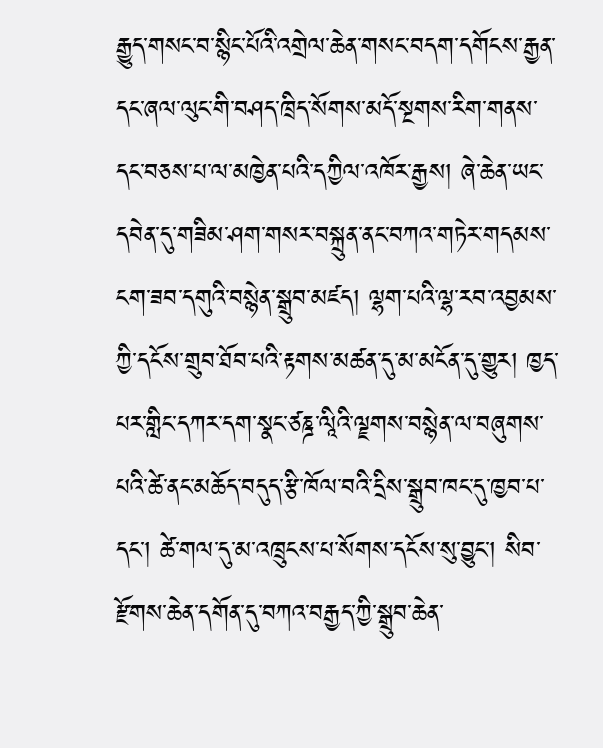རྒྱུད་གསང་བ་སྙིང་པོའི་འགྲེལ་ཆེན་གསང་བདག་དགོངས་རྒྱན་དང་ཞལ་ལུང་གི་བཤད་ཁྲིད་སོགས་མདོ་སྔགས་རིག་གནས་དང་བཅས་པ་ལ་མཁྱེན་པའི་དཀྱིལ་འཁོར་རྒྱས། ཞེ་ཆེན་ཡང་དབེན་དུ་གཟིམ་ཤག་གསར་བསྐྲུན་ནང་བཀའ་གཏེར་གདམས་ངག་ཟབ་དགུའི་བསྙེན་སྒྲུབ་མཛད། ལྷག་པའི་ལྷ་རབ་འབྱམས་ཀྱི་དངོས་གྲུབ་ཐོབ་པའི་རྟགས་མཚན་དུ་མ་མངོན་དུ་གྱུར། ཁྱད་པར་གླིང་དཀར་དག་སྣང་ཙཎྜ་ལཱིའི་ལྗགས་བསྙེན་ལ་བཞུགས་པའི་ཚེ་ནང་མཆོད་བདུད་རྩི་ཁོལ་བའི་དྲིས་སྒྲུབ་ཁང་དུ་ཁྱབ་པ་དང་། ཚེ་གལ་དུ་མ་འཁྲུངས་པ་སོགས་དངོས་སུ་བྱུང་། སིབ་རྫོགས་ཆེན་དགོན་དུ་བཀའ་བརྒྱད་ཀྱི་སྒྲུབ་ཆེན་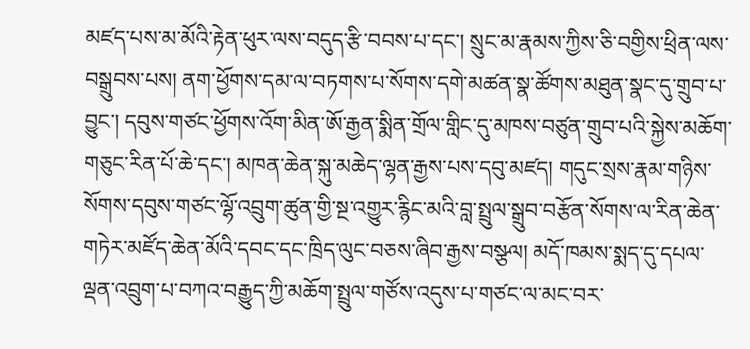མཛད་པས་མ་མོའི་རྟེན་ཕུར་ལས་བདུད་རྩི་བབས་པ་དང་། སྲུང་མ་རྣམས་ཀྱིས་ཅི་བགྱིས་ཕྲིན་ལས་བསྒྲུབས་པས། ནག་ཕྱོགས་དམ་ལ་བཏགས་པ་སོགས་དགེ་མཚན་སྣ་ཚོགས་མཐུན་སྣང་དུ་གྲུབ་པ་བྱུང་། དབུས་གཙང་ཕྱོགས་འོག་མིན་ཨོ་རྒྱན་སྨིན་གྲོལ་གླིང་དུ་མཁས་བཙུན་གྲུབ་པའི་སྐྱེས་མཆོག་གཅུང་རིན་པོ་ཆེ་དང་། མཁན་ཆེན་སྐུ་མཆེད་ལྷན་རྒྱས་པས་དབུ་མཛད། གདུང་སྲས་རྣམ་གཉིས་སོགས་དབུས་གཙང་ལྷོ་འབྲུག་ཚུན་གྱི་སྔ་འགྱུར་རྙིང་མའི་བླ་སྤྲུལ་སྒྲུབ་བརྩོན་སོགས་ལ་རིན་ཆེན་གཏེར་མཛོད་ཆེན་མོའི་དབང་དང་ཁྲིད་ལུང་བཅས་ཞིབ་རྒྱས་བསྩལ། མདོ་ཁམས་སྨད་དུ་དཔལ་ལྡན་འབྲུག་པ་བཀའ་བརྒྱུད་ཀྱི་མཆོག་སྤྲུལ་གཙོས་འདུས་པ་གཙང་ལ་མང་བར་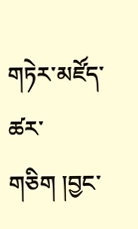གཏེར་མཛོད་ཚར་གཅིག །བྱང་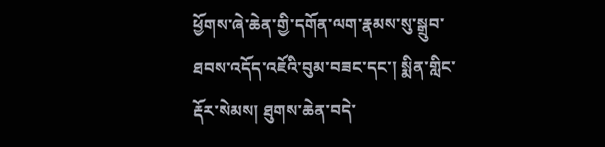ཕྱོགས་ཞེ་ཆེན་གྱི་དགོན་ལག་རྣམས་སུ་སྒྲུབ་ཐབས་འདོད་འཇོའི་བུམ་བཟང་དང་། སྨིན་གླིང་རྡོར་སེམས། ཐུགས་ཆེན་བདེ་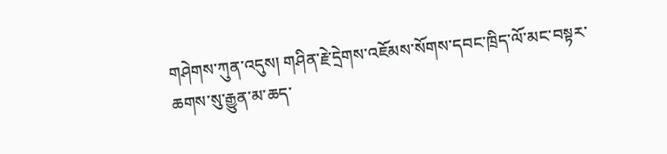གཤེགས་ཀུན་འདུས། གཤིན་རྗེ་དྲེགས་འཇོམས་སོགས་དབང་ཁྲིད་ལོ་མང་བསྟར་ཆགས་སུ་རྒྱུན་མ་ཆད་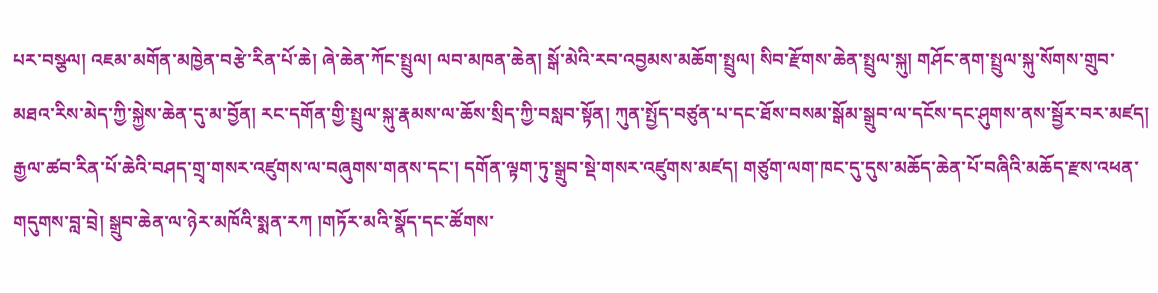པར་བསྩལ། འཇམ་མགོན་མཁྱེན་བརྩེ་རིན་པོ་ཆེ། ཞེ་ཆེན་ཀོང་སྤྲུལ། ལབ་མཁན་ཆེན། སྒོ་མེའི་རབ་འབྱམས་མཆོག་སྤྲུལ། སིབ་རྫོགས་ཆེན་སྤྲུལ་སྐུ། གཤོང་ནག་སྤྲུལ་སྐུ་སོགས་གྲུབ་མཐའ་རིས་མེད་ཀྱི་སྐྱེས་ཆེན་དུ་མ་བྱོན། རང་དགོན་གྱི་སྤྲུལ་སྐུ་རྣམས་ལ་ཆོས་སྲིད་ཀྱི་བསླབ་སྟོན། ཀུན་སྤྱོད་བཙུན་པ་དང་ཐོས་བསམ་སྒོམ་སྒྲུབ་ལ་དངོས་དང་ཤུགས་ནས་སྦྱོར་བར་མཛད། རྒྱལ་ཚབ་རིན་པོ་ཆེའི་བཤད་གྲྭ་གསར་འཛུགས་ལ་བཞུགས་གནས་དང་། དགོན་ལྟག་ཏུ་སྒྲུབ་སྡེ་གསར་འཛུགས་མཛད། གཙུག་ལག་ཁང་དུ་དུས་མཆོད་ཆེན་པོ་བཞིའི་མཆོད་རྫས་འཕན་གདུགས་བླ་བྲེ། སྒྲུབ་ཆེན་ལ་ཉེར་མཁོའི་སྨན་རཀ །གཏོར་མའི་སྣོད་དང་ཚོགས་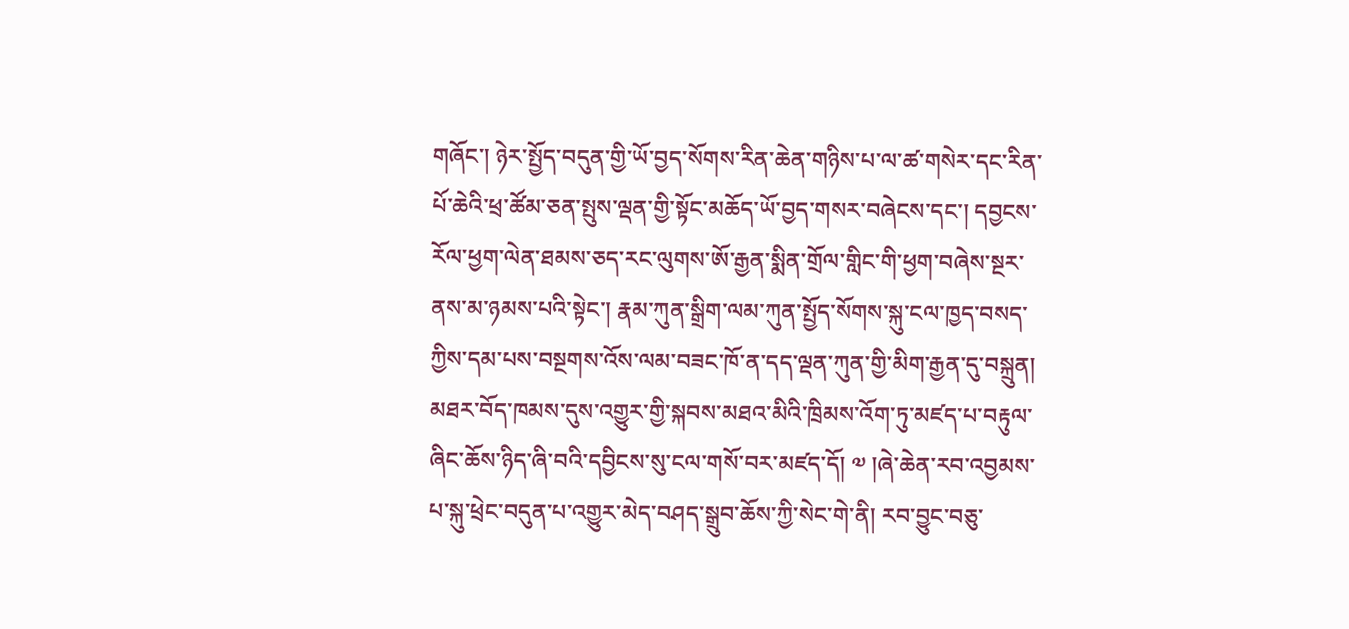གཞོང་། ཉེར་སྤྱོད་བདུན་གྱི་ཡོ་བྱད་སོགས་རིན་ཆེན་གཉིས་པ་ལ་ཚ་གསེར་དང་རིན་པོ་ཆེའི་ཕྲ་ཚོམ་ཅན་སྤུས་ལྡན་གྱི་སྟོང་མཆོད་ཡོ་བྱད་གསར་བཞེངས་དང་། དབྱངས་རོལ་ཕྱག་ལེན་ཐམས་ཅད་རང་ལུགས་ཨོ་རྒྱན་སྨིན་གྲོལ་གླིང་གི་ཕྱག་བཞེས་སྔར་ནས་མ་ཉམས་པའི་སྟེང་། རྣམ་ཀུན་སྒྲིག་ལམ་ཀུན་སྤྱོད་སོགས་སྐུ་ངལ་ཁྱད་བསད་ཀྱིས་དམ་པས་བསྔགས་འོས་ལམ་བཟང་ཁོ་ན་དད་ལྡན་ཀུན་གྱི་མིག་རྒྱན་དུ་བསྐྲུན། མཐར་བོད་ཁམས་དུས་འགྱུར་གྱི་སྐབས་མཐའ་མིའི་ཁྲིམས་འོག་ཏུ་མཛད་པ་བརྟུལ་ཞིང་ཆོས་ཉིད་ཞི་བའི་དབྱིངས་སུ་ངལ་གསོ་བར་མཛད་དོ། ༧ །ཞེ་ཆེན་རབ་འབྱམས་པ་སྐུ་ཕྲེང་བདུན་པ་འགྱུར་མེད་བཤད་སྒྲུབ་ཆོས་ཀྱི་སེང་གེ་ནི། རབ་བྱུང་བཅུ་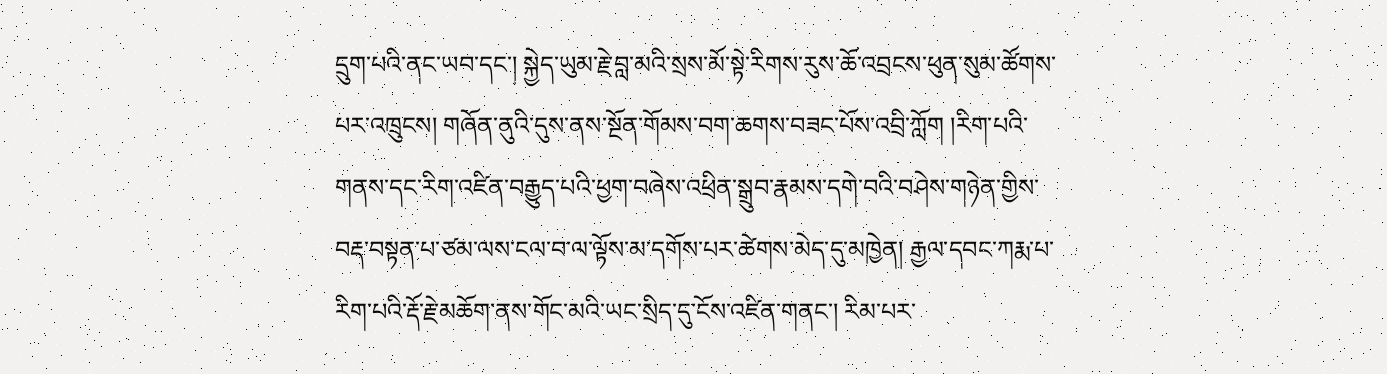དྲུག་པའི་ནང་ཡབ་དང་། སྐྱེད་ཡུམ་རྗེ་བླ་མའི་སྲས་མོ་སྟེ་རིགས་རུས་ཆོ་འབྲངས་ཕུན་སུམ་ཚོགས་པར་འཁྲུངས། གཞོན་ནུའི་དུས་ནས་སྔོན་གོམས་བག་ཆགས་བཟང་པོས་འབྲི་ཀློག །རིག་པའི་གནས་དང་རིག་འཛིན་བརྒྱུད་པའི་ཕྱག་བཞེས་འཕྲིན་སྒྲུབ་རྣམས་དགེ་བའི་བཤེས་གཉེན་གྱིས་བརྡ་བསྟན་པ་ཙམ་ལས་ངལ་བ་ལ་ལྟོས་མ་དགོས་པར་ཚེགས་མེད་དུ་མཁྱེན། རྒྱལ་དབང་ཀརྨ་པ་རིག་པའི་རྡོ་རྗེ་མཆོག་ནས་གོང་མའི་ཡང་སྲིད་དུ་ངོས་འཛིན་གནང་། རིམ་པར་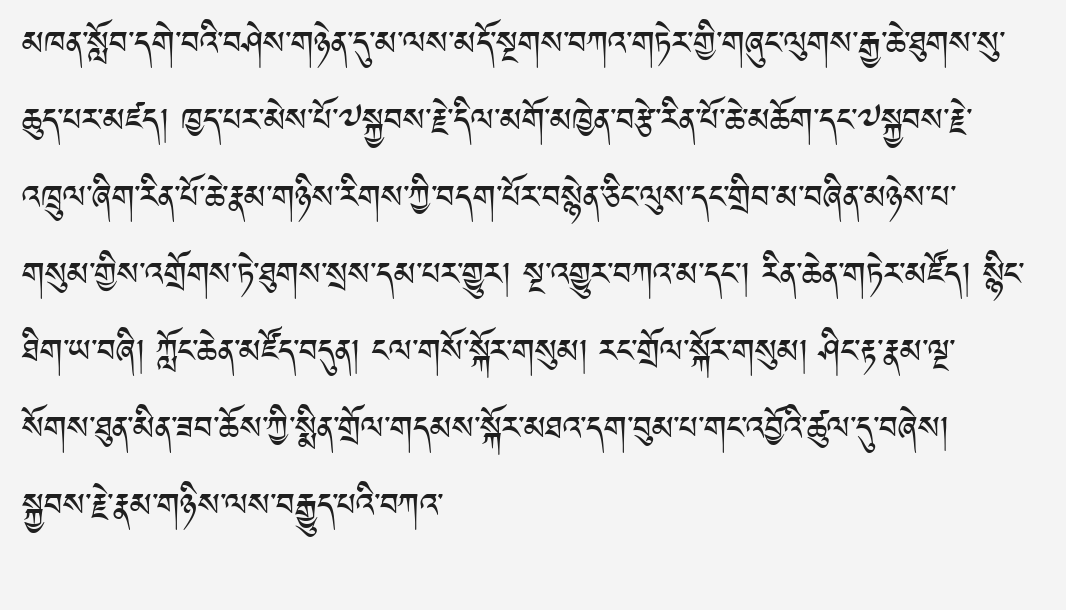མཁན་སློབ་དགེ་བའི་བཤེས་གཉེན་དུ་མ་ལས་མདོ་སྔགས་བཀའ་གཏེར་གྱི་གཞུང་ལུགས་རྒྱ་ཆེ་ཐུགས་སུ་ཆུད་པར་མཛད། ཁྱད་པར་མེས་པོ་༧སྐྱབས་རྗེ་དིལ་མགོ་མཁྱེན་བརྩེ་རིན་པོ་ཆེ་མཆོག་དང་༧སྐྱབས་རྗེ་འཁྲུལ་ཞིག་རིན་པོ་ཆེ་རྣམ་གཉིས་རིགས་ཀྱི་བདག་པོར་བསྙེན་ཅིང་ལུས་དང་གྲིབ་མ་བཞིན་མཉེས་པ་གསུམ་གྱིས་འགྲོགས་ཏེ་ཐུགས་སྲས་དམ་པར་གྱུར། སྔ་འགྱུར་བཀའ་མ་དང་། རིན་ཆེན་གཏེར་མཛོད། སྙིང་ཐིག་ཡ་བཞི། ཀློང་ཆེན་མཛོད་བདུན། ངལ་གསོ་སྐོར་གསུམ། རང་གྲོལ་སྐོར་གསུམ། ཤིང་རྟ་རྣམ་ལྔ་སོགས་ཐུན་མིན་ཟབ་ཆོས་ཀྱི་སྨིན་གྲོལ་གདམས་སྐོར་མཐའ་དག་བུམ་པ་གང་འབྱོའི་ཚུལ་དུ་བཞེས། སྐྱབས་རྗེ་རྣམ་གཉིས་ལས་བརྒྱུད་པའི་བཀའ་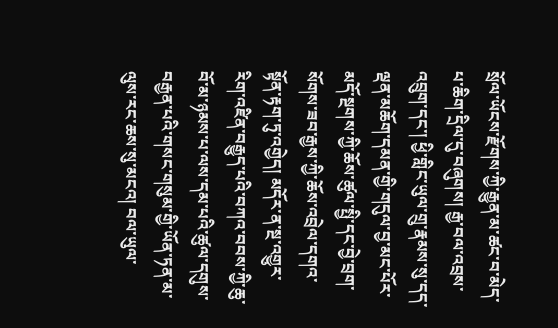སྲོལ་ཡོངས་རྫོགས་ཀྱི་རྒྱུན་མ་ཚང་བ་མེད་པ་ཆིག་དྲིལ་དུ་བཞུགས། རྒྱ་བལ་འབྲས་འབྲུག་དང་། ཕྱི་གླིང་ཡུལ་གྲུ་རྣམས་སུ་དད་ལྡན་མཆོག་དམན་གྱི་གདུལ་བྱ་མང་པོར་མདོ་སྔགས་ཀྱི་ཆོས་ཚུལ་སྤྱི་དང་བྱེ་བྲག་སོགས་ཟབ་རྒྱས་ཀྱི་ཆོས་འབྲེལ་དགའ་སྟོན་རྟག་ཏུ་འགྱེད། མདོར་ན་སྔ་འགྱུར་རིག་འཛིན་བརྒྱུད་པའི་བཀའ་བབས་ཀྱི་ཆུ་བོ་མ་ཉམས་པ་ལས་དམ་པའི་ཚུལ་དགུས་བརྒྱན་པའི་གསང་གསུམ་གྱི་ཡོན་ཏན་མ་ལུས་རང་ཆས་སུ་མངའ། བལ་ཡུལ་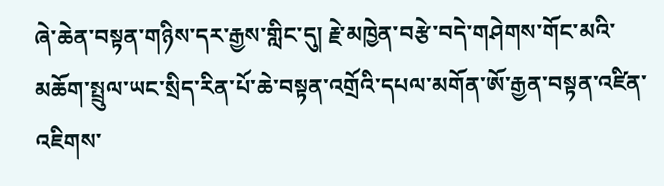ཞེ་ཆེན་བསྟན་གཉིས་དར་རྒྱས་གླིང་དུ། རྗེ་མཁྱེན་བརྩེ་བདེ་གཤེགས་གོང་མའི་མཆོག་སྤྲུལ་ཡང་སྲིད་རིན་པོ་ཆེ་བསྟན་འགྲོའི་དཔལ་མགོན་ཨོ་རྒྱན་བསྟན་འཛིན་འཇིགས་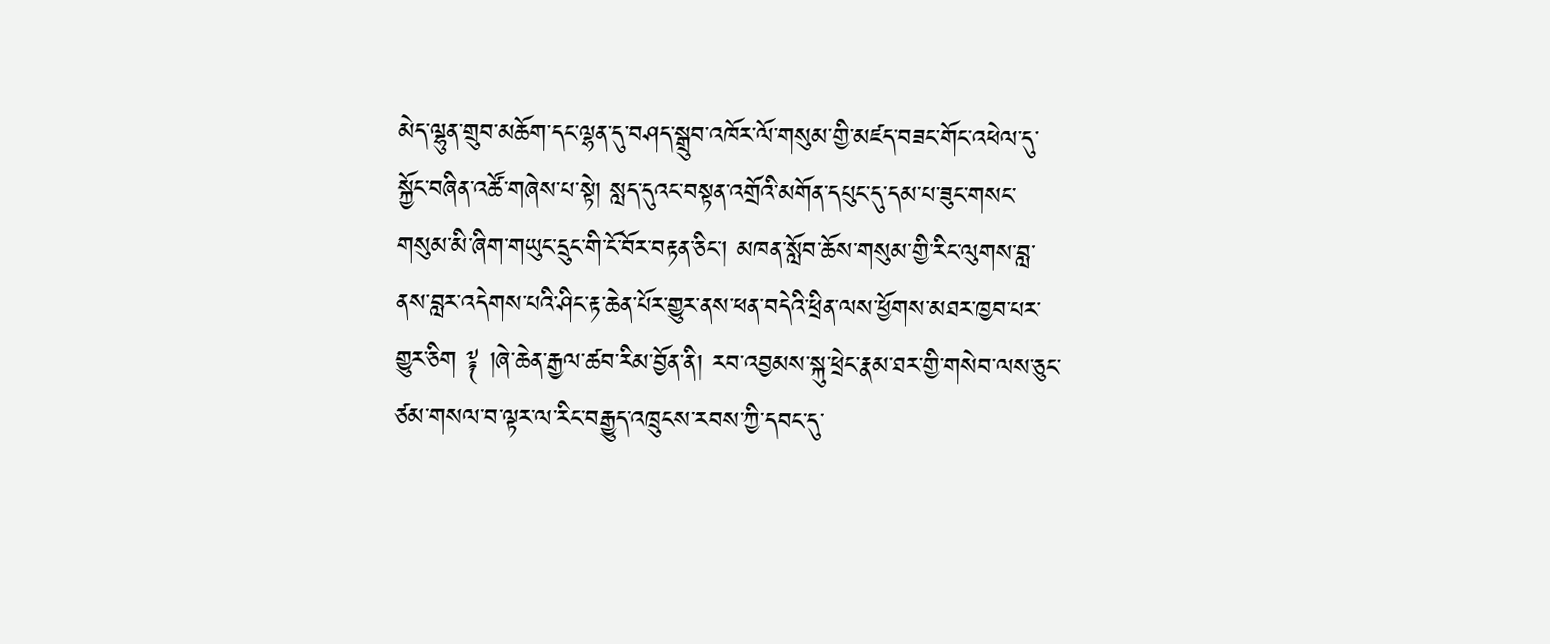མེད་ལྷུན་གྲུབ་མཆོག་དང་ལྷན་དུ་བཤད་སྒྲུབ་འཁོར་ལོ་གསུམ་གྱི་མཛད་བཟང་གོང་འཕེལ་དུ་སྐྱོང་བཞིན་འཚོ་གཞེས་པ་སྟེ། སླད་དུའང་བསྟན་འགྲོའི་མགོན་དཔུང་དུ་དམ་པ་ཟུང་གསང་གསུམ་མི་ཞིག་གཡུང་དྲུང་གི་ངོ་བོར་བརྟན་ཅིང་། མཁན་སློབ་ཆོས་གསུམ་གྱི་རིང་ལུགས་བླ་ནས་བླར་འདེགས་པའི་ཤིང་རྟ་ཆེན་པོར་གྱུར་ནས་ཕན་བདེའི་ཕྲིན་ལས་ཕྱོགས་མཐར་ཁྱབ་པར་གྱུར་ཅིག ༈ །ཞེ་ཆེན་རྒྱལ་ཚབ་རིམ་བྱོན་ནི། རབ་འབྱམས་སྐུ་ཕྲེང་རྣམ་ཐར་གྱི་གསེབ་ལས་ཅུང་ཙམ་གསལ་བ་ལྟར་ལ་རིང་བརྒྱུད་འཁྲུངས་རབས་ཀྱི་དབང་དུ་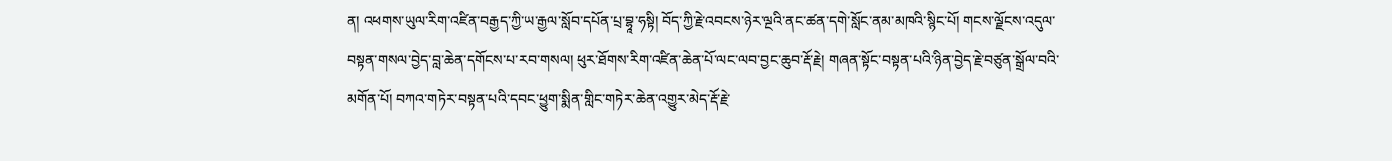ན། འཕགས་ཡུལ་རིག་འཛིན་བརྒྱད་ཀྱི་ཡ་རྒྱལ་སློབ་དཔོན་པྲ་བྷཱ་ཧསྟི། བོད་ཀྱི་རྗེ་འབངས་ཉེར་ལྔའི་ནང་ཚན་དགེ་སློང་ནམ་མཁའི་སྙིང་པོ། གངས་ལྗོངས་འདུལ་བསྟན་གསལ་བྱེད་བླ་ཆེན་དགོངས་པ་རབ་གསལ། ཕུར་ཐོགས་རིག་འཛིན་ཆེན་པོ་ལང་ལབ་བྱང་ཆུབ་རྡོ་རྗེ། གཞན་སྟོང་བསྟན་པའི་ཉིན་བྱེད་རྗེ་བཙུན་སྒྲོལ་བའི་མགོན་པོ། བཀའ་གཏེར་བསྟན་པའི་དབང་ཕྱུག་སྨིན་གླིང་གཏེར་ཆེན་འགྱུར་མེད་རྡོ་རྗེ་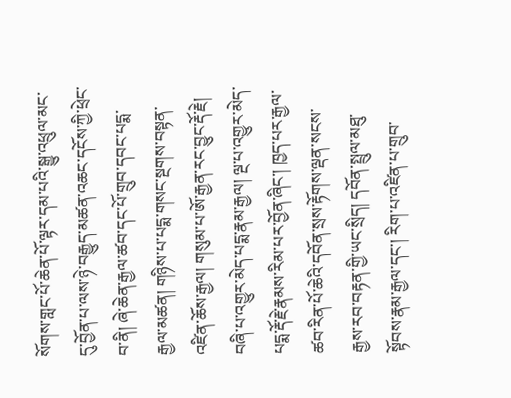སོགས་གླང་པོ་ཆེན་པོ་ལྟར་དམ་པའི་སྒྱུ་འཕྲུལ་མང་དུ་བྱོན་པ་ལས་ཉེ་བརྒྱུད་མཚན་འཆང་དངོས་ཀྱི་ཕྲེང་བ་ནི། ཞེ་ཆེན་རྒྱལ་ཚབ་དང་པོ་གྲུབ་དབང་པདྨ་རྒྱལ་མཚན། གཉིས་པ་པདྨ་གསང་སྔགས་བསྟན་འཛིན་ཆོས་རྒྱལ། གསུམ་པ་ཨོ་རྒྱན་རང་བྱུང་རྡོ་རྗེ། བཞི་པ་འགྱུར་མེད་པདྨ་རྣམ་རྒྱལ། ལྔ་པ་འགྱུར་མེད་པདྨ་རྡོ་རྗེ་རྣམས་རིམ་པར་བྱོན་ཞིང་། ཁྱད་པར་རྒྱལ་ཚབ་རིན་པོ་ཆེའི་དབོན་སྲས་རྟོགས་ལྡན་སངས་རྒྱས་རབ་བརྟན་གྱི་ཡང་སྲིད། དབོན་སྤྲུལ་མཐུ་སྟོབས་རྣམ་རྒྱལ་དང་། རིག་པ་འཛིན་པ་གྲུབ་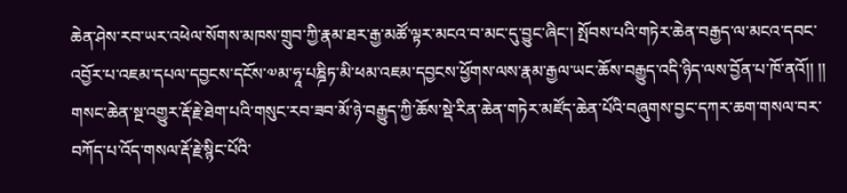ཆེན་ཤེས་རབ་ཡར་འཕེལ་སོགས་མཁས་གྲུབ་ཀྱི་རྣམ་ཐར་རྒྱ་མཚོ་ལྟར་མངའ་བ་མང་དུ་བྱུང་ཞིང་། སྤོབས་པའི་གཏེར་ཆེན་བརྒྱད་ལ་མངའ་དབང་འབྱོར་པ་འཇམ་དཔལ་དབྱངས་དངོས་༧མ་ཧཱ་པཎྜིཏ་མི་ཕམ་འཇམ་དབྱངས་ཕྱོགས་ལས་རྣམ་རྒྱལ་ཡང་ཆོས་བརྒྱུད་འདི་ཉིད་ལས་བྱོན་པ་ཁོ་ནའོ།། །།
གསང་ཆེན་སྔ་འགྱུར་རྡོ་རྗེ་ཐེག་པའི་གསུང་རབ་ཟབ་མོ་ཉེ་བརྒྱུད་ཀྱི་ཆོས་སྡེ་རིན་ཆེན་གཏེར་མཛོད་ཆེན་པོའི་བཞུགས་བྱང་དཀར་ཆག་གསལ་བར་བཀོད་པ་འོད་གསལ་རྡོ་རྗེ་སྙིང་པོའི་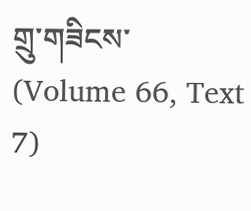གྲུ་གཟིངས་ (Volume 66, Text 7)